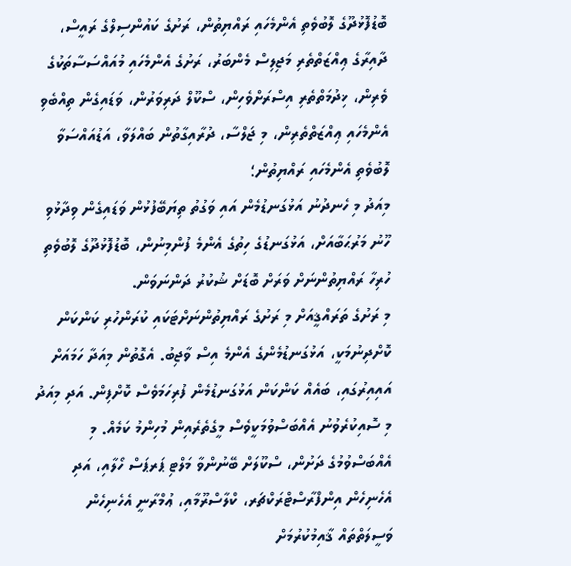ބޮޑުފޮޅުދޫގެ ލޮބުވެތި އެންމެހައި ރައްޔިތުން، ރަށުގެ ކައުންސިލްގެ ރައީސް، ދާއިރާގެ ޢިއްޒަތްތެރި މަޖިލިސް މެންބަރު، ރަށުގެ އެންމެހައި މުއައްސަސާތަކުގެ ވެރިން، ޚިދުމަތްތެރި އިސްރަށްވެހިން، ސްކޫލް ދަރިވަރުން، ވަޑައިގެން ތިއްބެވި އެންމެހައި ޢިއްޒަތްތެރިން، މި ޖަލްސާ، ދުރާއިގާތުން ބައްލަވާ، އަޑުއައްސަވާ ލޮބުވެތި އެންމެހައި ރައްޔިތުން؛
މިއަދު މި ހެނދުނު އަޅުގަނޑުމެން އައި ވަގުތު ތިޔަބޭފުޅުން ވަޑައިގެން ވިދާޅުވި ހޫނު މަރުޙަބާއަށް، އަޅުގަނޑުގެ ހިތުގެ އެންމެ ފުންމިނުން، ބޮޑުފޮޅުދޫގެ ލޮބުވެތި ހުރިހާ ރައްޔިތުންނަށް ވަރަށް ބޮޑަށް ޝުކުރު ދަންނަވަން.
މި ރަށުގެ ތަރައްޤީއަށް މި ރަށުގެ ރައްޔިތުންނަށްޓަކައި ކުރަންހުރި ކަންކަން ކޮށްދިނުމަކީ، އަޅުގަނޑުމެންގެ އެންމެ އިސް ވާޖިބު. އެގޮތުން މިއަދާ ހަމައަށް އައިއިރުގައި، ބައެއް ކަންކަން އަޅުގަނޑުމެން ފުރިހަމަވެސް ކޮށްފިން. އަދި މިއަދު މި ސޮއިކުރެވުނު އެއްބަސްވުމަކީވެސް މީގެތެރެއިން މުހިންމު ކަމެއް. މި އެއްބަސްވުމުގެ ދަށުން، ސްކޫލަށް ބޭނުންވާ މަލްޓި ޕަރޕަސް ހޯލާއި، އަދި އެހެނިހެން އިންފްރާސްޓްރަކްޗަރ، ކްލާސްރޫމާއި، ޢުމްރާނީ އެހެނިހެން ވަސީލަތްތައް ޤާއިމުކުރުމަށް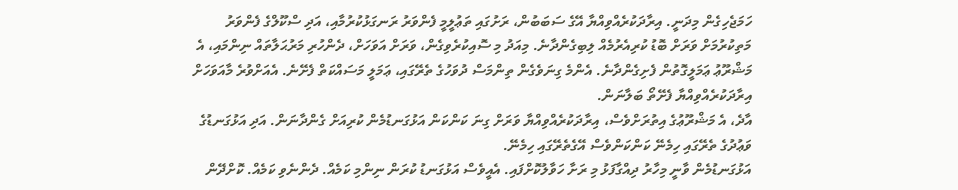ހަމަޖެހިގެން މިދަނީ. އިރާދަކުރެއްވިއްޔާ އޭގެ ސަބަބުން، ރަށުގައި ތަޢުލީމީ ފެންވަރު ރަނގަޅުކުރުމާއި، އަދި ސްކޫލްގެ ފެންވަރު މަތިކުރުމަށް ވަރަށް ބޮޑު ކުރިއެރުމެއް ލިބިގެންދާނެ. މިއަދު މި ސޮއިކުރެވިގެން، ވަރަށް އަވަހަށް، ދެންހުރި މަރުޙަލާތައް ނިންމައި، އެ މަޝްރޫޢު ޢަމަލީގޮތުން ފެށިގެންދާނެ. އެންމެ ގިނަވެގެން ތިންމަސް ދުވަހުގެ ތެރޭގައި، ޢަމަލީ މަސައްކަތް ފެށޭނެ. އެއަށްވުރެ މާއަވަހަށް އިރާދަކުރެއްވިއްޔާ ފެށޭތޯ ބަލާނަން.
އާދެ، އެ މަޝްރޫޢުގެ އިތުރަށްވެސް، އިރާދަކުރެއްވިއްޔާ ވަރަށް ގިނަ ކަންކަން އަޅުގަނޑުމެން ކުރިއަށް ގެންދާނަން. އަދި އަޅުގަނޑުގެ ވަޢުދުގެ ތެރޭގައި ހިމެނޭ ކަންކަންވެސް އޭގެތެރޭގައި ހިމެނޭ.
އަޅުގަނޑުމެން ވާނީ މިހާރު ދިއްގާފަޅު މި ރަށާ ހަވާލުކޮށްފައި. އެއީވެސް އަޅުގަނޑު ކުރަން ނިންމި ކަމެއް. ދެންނެވި ކަމެއް. ކޮށްދޭން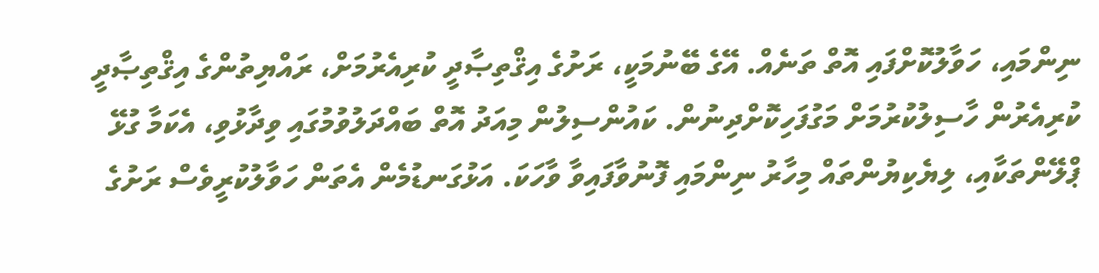ނިންމައި، ހަވާލުކޮށްފައި އޮތް ތަނެއް. އޭގެ ބޭނުމަކީ، ރަށުގެ އިޤްތިޞާދީ ކުރިއެރުމަށް، ރައްޔިތުންގެ އިޤްތިޞާދީ ކުރިއެރުން ހާސިލުކުރުމަށް މަގުފަހިކޮށްދިނުން. ކައުންސިލުން މިއަދު އޮތް ބައްދަލުވުމުގައި ވިދާޅުވި، އެކަމާ ގުޅޭ ޕްލޭންތަކާއި، ލިޔެކިޔުންތައް މިހާރު ނިންމައި ފޮނުވާފައިވާ ވާހަކަ. އަޅުގަނޑުމެން އެތަން ހަވާލުކުރީވެސް ރަށުގެ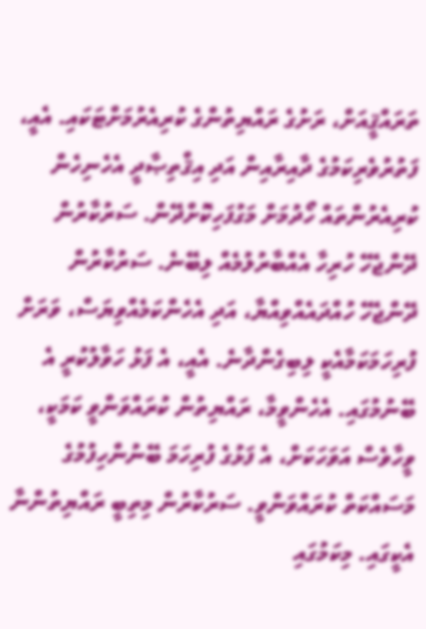ތަރައްޤީއަށް، ރަށުގެ ރައްޔިތުންގެ ކުރިއެރުމަށްޓަކައި. އެއީ، ފަތުރުވެރިކަމުގެ ދާއިރާއިން އަދި އިޤްތިޞާދީ އެހެނިހެން ކުރިއެރުންތައް ހޯދުމަށް މަގުފަހިކޮށްދޭން. ސަރުކާރުން ދޭންޖެހޭ ހުރިހާ އެއްބާރުލުމެއް ލިބޭނެ. ސަރުކާރުން ދޭންޖެހޭ ހުއްދައެއްވިއްޔާ، އަދި އެހެންކަމެއްވިޔަސް، ވަރަށް ފުރިހަމަކަމާއެކީ ލިބިގެންދާނެ. އެއީ، އެ ފަޅު ހަވާލުކުރީ އެ ބޭނުމުގައި. އެހެންވީމާ، ރައްޔިތުން ކުރައްވަންވީ ކަމަކީ، ވީހާވެސް އަވަހަކަށް، އެ ފަޅުގެ ފުރިހަމަ ބޭނުންހިފުމުގެ މަސައްކަތް ކުރައްވަންވީ. ސަރުކާރުން މިތިބީ ރައްޔިތުންނާ އެކީގައި. މިކަމުގައި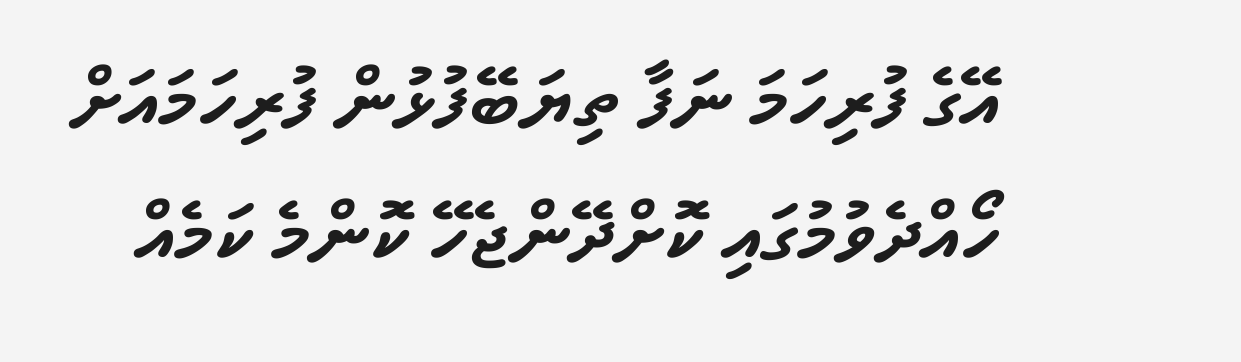އޭގެ ފުރިހަމަ ނަފާ ތިޔަބޭފުޅުން ފުރިހަމައަށް ހޯއްދެވުމުގައި ކޮށްދޭންޖެހޭ ކޮންމެ ކަމެއް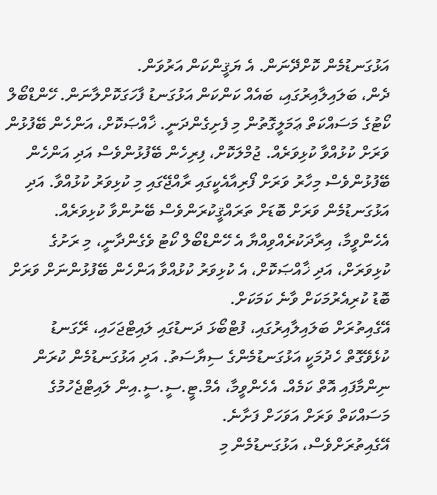އަޅުގަނޑުމެން ކޮށްދޭނަން. އެ ޔަޤީންކަން އަރުވަން.
ދެން، ބަލައިލާއިރުގައި، ބައެއް ކަންކަން އަޅުގަނޑު ފާހަގަކޮށްލާނަން. ހޭންޑްބޯލް ކޯޓުގެ މަސައްކަތް ޢަމަލީގޮތުން މި ފެށިގެންދަނީ. ޚާއްޞަކޮށް، އަންހެން ބޭފުޅުން ވަރަށް ކުޅުއްވާ ކުޅިވަރެއް. ޖުމްލަކޮށް، ފިރިހެން ބޭފުޅުންވެސް އަދި އަންހެން ބޭފުޅުންވެސް މިހާރު ވަރަށް ފޯރިއާއެކީގައި ރާއްޖޭގައި މި ކުޅިވަރު ކުޅުއްވާ. އަދި އަޅުގަނޑުމެން ވަރަށް ބޮޑަށް ތަރައްޤީކުރަންވެސް ބޭނުންވާ ކުޅިވަރެއް. އެހެންވީމާ، އިރާދަކުރެއްވިއްޔާ އެ ހޭންޑްބޯލް ކޯޓު ވެގެންދާނީ، މި ރަށުގެ ކުޅިވަރަށް، އަދި ޚާއްޞަކޮށް، އެ ކުޅިވަރު ކުޅުއްވާ އަންހެން ބޭފުޅުންނަށް ވަރަށް ބޮޑު ކުރިއެރުމަކަށް ވާނެ ކަމަކަށް.
އޭގެއިތުރަށް ބަލައިލާއިރުގައި، ފުޓްބޯޅަ ދަނޑުގައި ލައިޓްޖަހައި، ރޭގަނޑު ކުޅެވޭގޮތް ހެދުމަކީ އަޅުގަނޑުމެންގެ ސިޔާސަތު. އަދި އަޅުގަނޑުމެން ކުރަން ނިންމާފައި އޮތް ކަމެއް. އެހެންވީމާ، އެމް.ޓީ.ސީ.ސީ.އިން ލައިޓްޖެހުމުގެ މަސައްކަތް ވަރަށް އަވަހަށް ފަށާނެ.
އޭގެއިތުރަށްވެސް، އަޅުގަނޑުމެން މި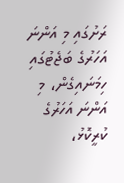ރަށުގައި މި އަންނަ އަހަރުގެ ބަޖެޓުގައި ހިމަނައިގެން، މި އަންނަ އަހަރުގެ ކުރީކޮޅު،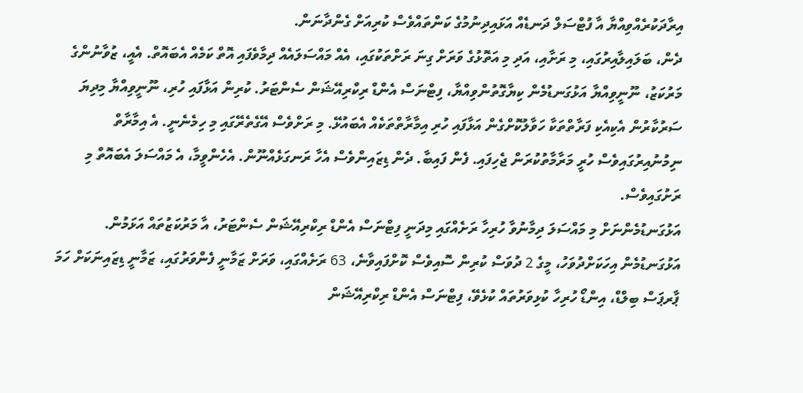އިރާދަކުރެއްވިއްޔާ އާ ފުޓްސަލް ދަނޑެއް އަޅައިދިނުމުގެ ކަންތައްވެސް ކުރިއަށް ގެންދާނަން.
ދެން، ބަލައިލާއިރުގައި، މި ރަށާއި، އަދި މި އަތޮޅުގެ ވަރަށް ގިނަ ރަށްތަކުގައި، އެއް މައްސަލައެއް ދިމާވެފައި އޮތް ކަމެއް އެބައޮތް. އެއީ، ޒުވާނުންގެ މަރުކަޒު، ނޫނީވިއްޔާ އަޅުގަނޑުމެން ކިޔާގޮތުންވިއްޔާ، ފިޓްނަސް އެންޑް ރިކްރިއޭޝަން ސެންޓަރު. ކުރިން އަޅާފައި ހުރި، ނޫނީވިއްޔާ މިދިޔަ ސަރުކާރުން އެކިއެކި ފަރާތްތަކާ ހަވާލުކޮށްގެން އަޅާފައި ހުރި އިމާރާތްތަކެއް އެބައުޅޭ. މި ރަށްވެސް އޭގެތެރޭގައި މި ހިމެނެނީ. އެ އިމާރާތް ނިމުނުއިރުގައިވެސް ހުރީ މަރާމާތުކުރަން ޖެހިފައި. ފެން ފައިބާ. ދެން ޑިޒައިންވެސް އެހާ ރަނގަޅެއްނޫން. އެހެންވީމާ، އެ މައްސަލަ އެބައޮތް މި ރަށުގައިވެސް.
އަޅުގަނޑުމެންނަށް މި މައްސަލަ ދިމާނުވާ ހުރިހާ ރަށެއްގައި މިދަނީ ފިޓްނަސް އެންޑް ރިކްރިއޭޝަން ސެންޓަރު، އާ މަރުކަޒުތައް އަޅަމުން. އަޅުގަނޑުމެން އިހަކަށްދުވަހު، މީގެ 2 ދުވަސް ކުރިން ސޮއިވެސް ކޮށްފައިވާނެ، 63 ރަށެއްގައި، ވަރަށް ޒަމާނީ ފެންވަރުގައި، ޒަމާނީ ޑިޒައިނަކަށް ހަމަ ޕާރޕަސް ބިލްޑް، އިންޑޯ ހުރިހާ ކުޅިވަރުތައް ކުޅެވޭ، ފިޓްނަސް އެންޑް ރިކްރިއޭޝަން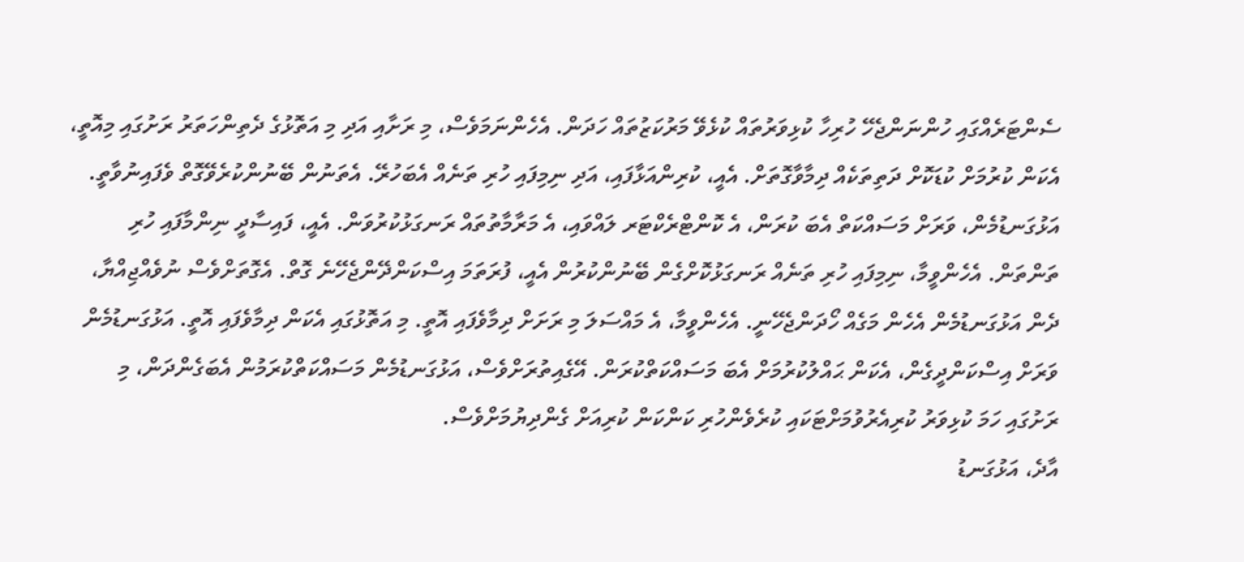ސެންޓަރެއްގައި ހުންނަންޖެހޭ ހުރިހާ ކުޅިވަރުތައް ކުޅެވޭ މަރުކަޒުތައް ހަދަން. އެހެންނަމަވެސް، މި ރަށާއި އަދި މި އަތޮޅުގެ ދެތިންހަތަރު ރަށުގައި މިއޮތީ، އެކަން ކުރުމަށް ކުޑަކޮށް ދަތިތަކެއް ދިމާވާގޮތަށް. އެއީ، ކުރިންއަޅާފައި، އަދި ނިމިފައި ހުރި ތަނެއް އެބަހުރޭ. އެތަނުން ބޭނުންކުރެވޭގޮތް ވެފައިނުވާތީ.
އަޅުގަނޑުމެން، ވަރަށް މަސައްކަތް އެބަ ކުރަން، އެ ކޮންޓްރެކްޓަރ ލައްވައި، އެ މަރާމާތުތައް ރަނގަޅުކުރުވަން. އެއީ، ފައިސާދީ ނިންމާފައި ހުރި ތަންތަން. އެހެންވީމާ، ނިމިފައި ހުރި ތަނެއް ރަނގަޅުކޮށްގެން ބޭނުންކުރުން އެއީ، ފުރަތަމަ އިސްކަންދޭންޖެހޭނެ ގޮތް. އެގޮތަށްވެސް ނުވެއްޖިއްޔާ، ދެން އަޅުގަނޑުމެން އެހެން މަގެއް ހޯދަންޖެހޭނީ. އެހެންވީމާ، އެ މައްސަލަ މި ރަށަށް ދިމާވެފައި އޮތީ. މި އަތޮޅުގައި އެކަން ދިމާވެފައި އޮތީ. އަޅުގަނޑުމެން ވަރަށް އިސްކަންދީގެން، އެކަން ޙައްލުކުރުމަށް އެބަ މަސައްކަތްކުރަން. އޭގެއިތުރަށްވެސް، އަޅުގަނޑުމެން މަސައްކަތްކުރަމުން އެބަގެންދަން، މި ރަށުގައި ހަމަ ކުޅިވަރު ކުރިއެރުވުމަށްޓަކައި ކުރެވެންހުރި ކަންކަން ކުރިއަށް ގެންދިޔުމަށްވެސް.
އާދެ، އަޅުގަނޑު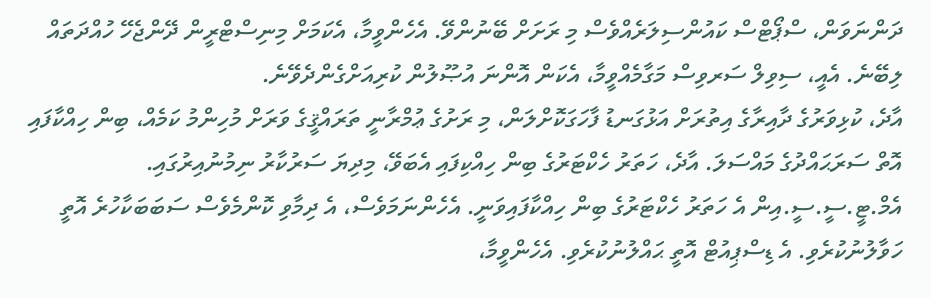ދަންނަވަން، ސްޕޯޓްސް ކައުންސިލަރެއްވެސް މި ރަށަށް ބޭނުންވޭ. އެހެންވީމާ، އެކަމަށް މިނިސްޓްރީން ދޭންޖެހޭ ހުއްދަތައް ލިބޭނެ. އެއީ، ސިވިލް ސަރވިސް މަގާމެއްވީމާ، އެކަން އޮންނަ އުޞޫލުން ކުރިއަށްގެންދެވޭނެ.
އާދެ، ކުޅިވަރުގެ ދާއިރާގެ އިތުރަށް އަޅުގަނޑު ފާހަގަކޮށްލަން، މި ރަށުގެ ޢުމްރާނީ ތަރައްޤީގެ ވަރަށް މުހިންމު ކަމެއް، ބިން ހިއްކާފައި އޮތް ސަރަޙައްދުގެ މައްސަލަ. އާދެ، ހަތަރު ހެކްޓަރުގެ ބިން ހިއްކިފައި އެބަވޭ، މިދިޔަ ސަރުކާރު ނިމުނުއިރުގައި. އެމް.ޓީ.ސީ.ސީ.އިން އެ ހަތަރު ހެކްޓަރުގެ ބިން ހިއްކާފައިވަނީ. އެހެންނަމަވެސް، އެ ދިމާވި ކޮންމެވެސް ސަބަބަކާހުރެ އޮތީ ހަވާލުނުކުރެވި. އެ ޑިސްޕިއުޓް އޮތީ ޙައްލުނުކުރެވި. އެހެންވީމާ،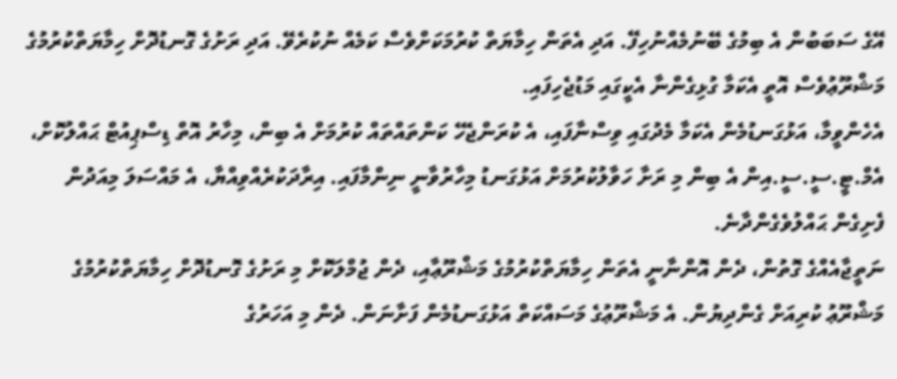އޭގެ ސަބަބުން އެ ބިމުގެ ބޭނުމެއްނުހިފޭ. އަދި އެތަން ހިމާޔަތް ކުރުމަކަށްވެސް ކަމެއް ނުކުރެވޭ. އަދި ރަށުގެ ގޮނޑުދޮށް ހިމާޔަތްކުރުމުގެ މަޝްރޫޢުވެސް އޮތީ އެކަމާ ގުޅިގެންނާ އެކީގައި މަޑުޖެހިފައި.
އެހެންވީމާ، އަޅުގަނޑުމެން އެކަމާ މެދުގައި ވިސްނާފައި، އެ ކުރަންޖެހޭ ކަންތައްތައް ކުރުމަށް އެ ބިން، މިހާރު އޮތް ޑިސްޕިއުޓް ޙައްލުކޮށް، އެމް.ޓީ.ސީ.ސީ.އިން އެ ބިން މި ރަށާ ހަވާލުކުރުމަށް އަޅުގަނޑު މިހާރުވާނީ ނިންމާފައި. އިރާދަކުރެއްވިއްޔާ، އެ މައްސަލަ މިއަދުން ފެށިގެން ޙައްލުވެގެންދާނެ.
ނަތީޖާއެއްގެ ގޮތުން، ދެން އޮންނާނީ އެތަން ހިމާޔަތްކުރުމުގެ މަޝްރޫޢާއި، ދެން ޖުމްލަކޮށް މި ރަށުގެ ގޮނޑުދޮށް ހިމާޔަތްކުރުމުގެ މަޝްރޫޢު ކުރިއަށް ގެންދިޔުން. އެ މަޝްރޫޢުގެ މަސައްކަތް އަޅުގަނޑުމެން ފަށާނަން. ދެން މި އަހަރުގެ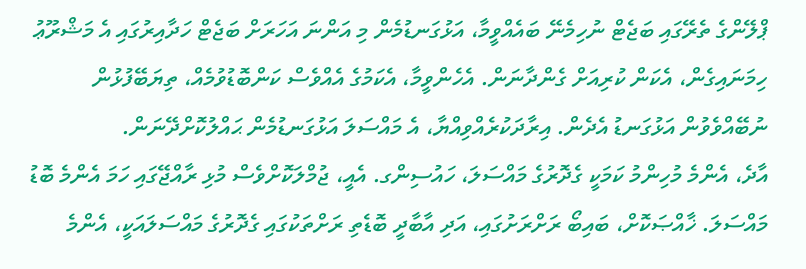ޕްލޭންގެ ތެރޭގައި ބަޖެޓް ނުހިމެނޭ ބައެއްވީމާ، އަޅުގަނޑުމެން މި އަންނަ އަހަރަށް ބަޖެޓް ހަދާއިރުގައި އެ މަޝްރޫޢު ހިމަނައިގެން، އެކަން ކުރިއަށް ގެންދާނަން. އެހެންވީމާ، އެކަމުގެ އެއްވެސް ކަންބޮޑުވުމެއް، ތިޔަބޭފުޅުން ނުބޭއްވެވުން އަޅުގަނޑު އެދެން. އިރާދަކުރެއްވިއްޔާ، އެ މައްސަލަ އަޅުގަނޑުމެން ޙައްލުކޮށްދޭނަން.
އާދެ، އެންމެ މުހިންމު ކަމަކީ ގެދޮރުގެ މައްސަލަ، ހައުސިންގ. އެއީ، ޖުމްލަކޮށްވެސް މުޅި ރާއްޖޭގައި ހަމަ އެންމެ ބޮޑު މައްސަލަ. ޚާއްޞަކޮށް، ބައިބޯ ރަށްރަށުގައި، އަދި އާބާދީ ބޮޑެތި ރަށްތަކުގައި ގެދޮރުގެ މައްސަލައަކީ، އެންމެ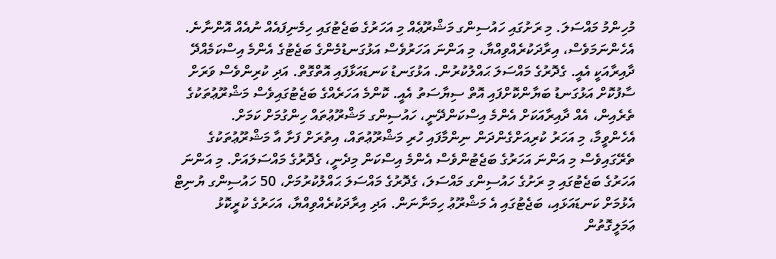މުހިންމު މައްސަލަ. މި ރަށުގައި ހައުސިންގ މަޝްރޫޢެއް މި އަހަރުގެ ބަޖެޓުގައި ހިމެނިފައެއް ނުއެއް އޮންނާނެ.
އެހެންނަމަވެސް، އިރާދަކުރެއްވިއްޔާ، މި އަންނަ އަހަރުވެސް އަޅުގަނޑުމެންގެ ބަޖެޓުގެ އެންމެ އިސްކަމެއްދޭ ދާއިރާއަކީ އެއީ. ގެދޮރުގެ މައްސަލަ ޙައްލުކުރުން. އަޅުގަނޑު ކަނޑައަޅާފައި އޮތްގޮތް. އަދި ކުރިންވެސް ވަރަށް ސާފުކޮށް އަޅުގަނޑު ބަޔާންކޮށްފައި އޮތް ސިޔާސަތު އެއީ. ކޮންމެ އަހަރެއްގެ ބަޖެޓުގައިވެސް މަޝްރޫޢުތަކުގެ ތެރެއިން، އެއް ދާއިރާއަކަށް އެންމެ އިސްކަންދޭނީ، ހައުސިންގ މަޝްރޫޢުތައް ހިންގުމަށް ކަމަށް.
އެހެންވީމާ، މި އަހަރު ކުރިއަށްގެންދަން ނިންމާފައި ހުރި މަޝްރޫޢުތައް، އިތުރަށް ފަށާ އާ މަޝްރޫޢުތަކުގެ ތެރޭގައިވެސް މި އަންނަ އަހަރުގެ ބަޖެޓުންވެސް އެންމެ އިސްކަން މިދެނީ، ގެދޮރުގެ މައްސަލައަށް. މި އަންނަ އަހަރުގެ ބަޖެޓުގައި މި ރަށުގެ ހައުސިންގ މައްސަލަ، ގެދޮރުގެ މައްސަލަ ޙައްލުކުރުމަށް، 50 ހައުސިންގ ޔުނިޓް އެޅުމަށް ކަނޑައަޅައި، ބަޖެޓުގައި އެ މަޝްރޫޢު ހިމަނާނަން. އަދި އިރާދަކުރެއްވިއްޔާ، އަހަރުގެ ކުރީކޮޅު ޢަމަލީގޮތުން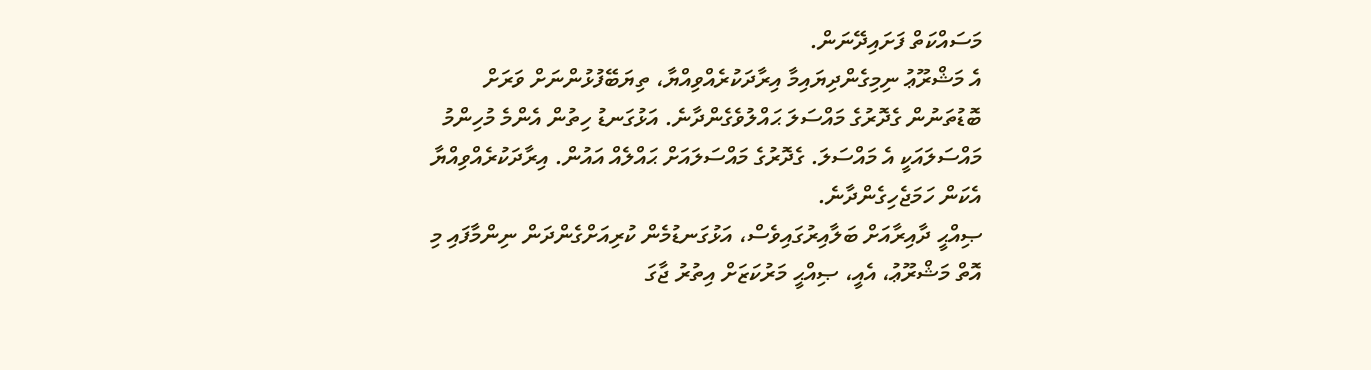މަސައްކަތް ފަށައިދޭނަން.
އެ މަޝްރޫޢު ނިމިގެންދިޔައިމާ އިރާދަކުރެއްވިއްޔާ، ތިޔަބޭފުޅުންނަށް ވަރަށް ބޮޑުތަނުން ގެދޮރުގެ މައްސަލަ ޙައްލުވެގެންދާނެ. އަޅުގަނޑު ހިތުން އެންމެ މުހިންމު މައްސަލައަކީ އެ މައްސަލަ. ގެދޮރުގެ މައްސަލައަށް ޙައްލެއް އައުން. އިރާދަކުރެއްވިއްޔާ އެކަން ހަމަޖެހިގެންދާނެ.
ޞިއްޙީ ދާއިރާއަށް ބަލާއިރުގައިވެސް، އަޅުގަނޑުމެން ކުރިއަށްގެންދަން ނިންމާފައި މި އޮތް މަޝްރޫޢު، އެއީ، ޞިއްޙީ މަރުކަޒަށް އިތުރު ޖާގަ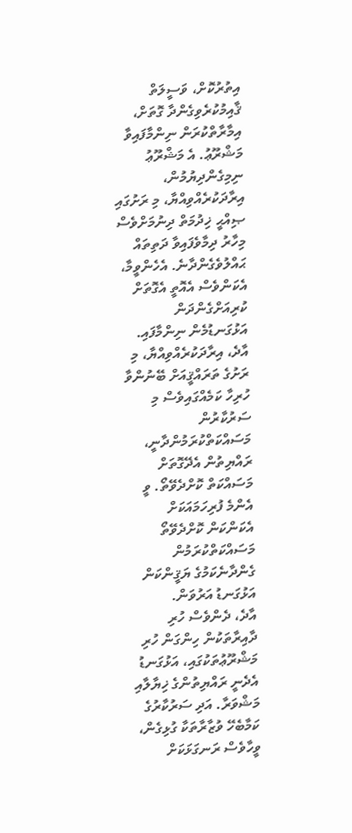އިތުރުކޮށް، ވަސީލަތް ޤާއިމުކުރެވިގެންދާ ގޮތަށް، އިމާރާތްކުރަން ނިންމާފައިވާ މަޝްރޫޢު. އެ މަޝްރޫޢު ނިމިގެންދިޔުމުން، އިރާދަކުރެއްވިއްޔާ، މި ރަށުގައި ޞިއްޙީ ޚިދުމަތް ދިނުމަށްވެސް މިހާރު ދިމާވެފައިވާ ދަތިތައް ޙައްލުވެގެންދާނެ. އެހެންވީމާ، އެކަންވެސް އެއޮތީ އެގޮތަށް ކުރިއަށްގެންދަން އަޅުގަނޑުމެން ނިންމާފައި.
އާދެ، އިރާދަކުރެއްވިއްޔާ، މި ރަށުގެ ތަރައްޤީއަށް ބޭނުންވާ ހުރިހާ ކަމެއްގައިވެސް މި ސަރުކާރުން މަސައްކަތްކުރަމުންދާނީ، ރައްޔިތުން އެދޭގޮތަށް މަސައްކަތް ކޮށްދެވޭތޯ. ވީ އެންމެ ފުރިހަމައަކަށް އެކަންކަން ކޮށްދެވޭތޯ މަސައްކަތްކުރަމުން ގެންދާނެކަމުގެ ޔަޤީންކަން އަޅުގަނޑު އަރުވަން.
އާދެ، ދެންވެސް ހުރި ދާއިރާތަކުން ހިންގަން ހުރި މަޝްރޫޢުތަކުގައި، އަޅުގަނޑު އެދެނީ ރައްޔިތުންގެ ޚިޔާލާއި މަޝްވަރާ. އަދި ސަރުކާރުގެ ކަމާބެހޭ ވުޒާރާތަކާ ގުޅިގެން، ވީހާވެސް ރަނގަޅަކަށް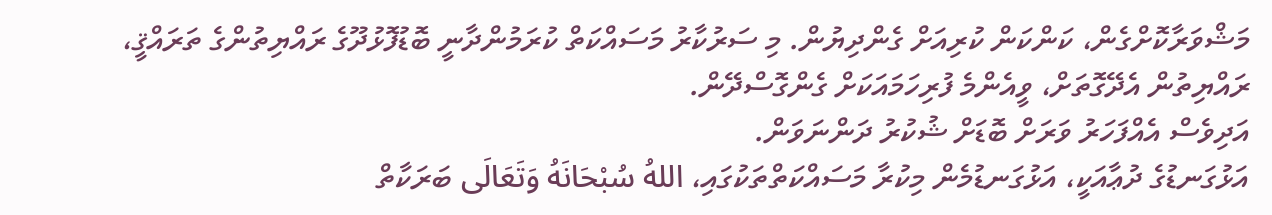މަޝްވަރާކޮށްގެން، ކަންކަން ކުރިއަށް ގެންދިޔުން. މި ސަރުކާރު މަސައްކަތް ކުރަމުންދާނީ ބޮޑުފޮޅުދޫގެ ރައްޔިތުންގެ ތަރައްޤީ، ރައްޔިތުން އެދޭގޮތަށް، ވީއެންމެ ފުރިހަމައަކަށް ގެންގޮސްދޭން.
އަދިވެސް އެއްފަހަރު ވަރަށް ބޮޑަށް ޝުކުރު ދަންނަވަން.
އަޅުގަނޑުގެ ދުޢާއަކީ، އަޅުގަނޑުމެން މިކުރާ މަސައްކަތްތަކުގައި، اللهُ سُبْحَانَهُ وَتَعَالَى ބަރަކާތް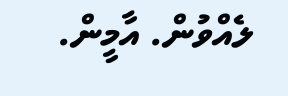ލެއްވުން. އާމީން.